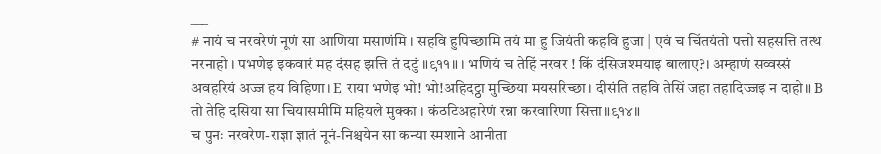___
# नायं च नरवरेणं नूणं सा आणिया मसाणंमि । सहवि हुपिच्छामि तयं मा हु जियंती कहवि हुजा | एवं च चिंतयंतो पत्तो सहसत्ति तत्थ नरनाहो । पभणेइ इकवारं मह दंसह झत्ति तं दटुं ॥९११॥ । भणियं च तेहिं नरवर ! किं दंसिजश्मयाइ बालाए?। अम्हाणं सव्वस्सं अवहरियं अज्ज हय विहिणा। E राया भणेइ भो! भो!अहिदट्ठा मुच्छिया मयसरिच्छा। दीसंति तहवि तेसिं जहा तहादिज्जइ न दाहो॥ B तो तेहि दसिया सा चियासमीमि महियले मुक्का । कंठटिअहारेणं रन्ना करवारिणा सित्ता॥९१४॥
च पुनः नरवरेण-राज्ञा ज्ञातं नूनं-निश्चयेन सा कन्या स्मशाने आनीता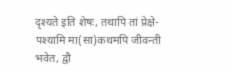दृश्यते इति शेषः, तथापि तां प्रेक्षे-पश्यामि मा(सा)कथमपि जीवन्ती भवेत, द्वौ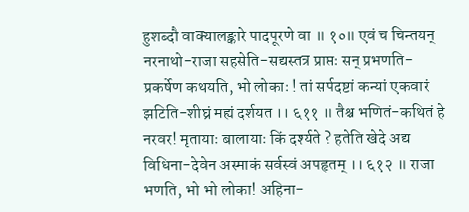हुशब्दौ वाक्यालङ्कारे पादपूरणे वा ॥ १०॥ एवं च चिन्तयन् नरनाथो-राजा सहसेति-सद्यस्तत्र प्राप्तः सन् प्रभणति-प्रकर्षेण कथयति, भो लोकाः ! तां सर्पदष्टां कन्यां एकवारं झटिति-शीघ्रं मह्यं दर्शयत ।। ६११ ॥ तैश्च भणितं-कथितं हे नरवर! मृतायाः बालायाः किं दर्श्यते ? हतेति खेदे अद्य विधिना-देवेन अस्माकं सर्वस्वं अपहृतम् ।। ६१२ ॥ राजा भणति, भो भो लोका! अहिना-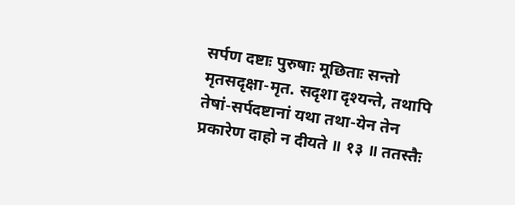सर्पण दष्टाः पुरुषाः मूछिताः सन्तो मृतसदृक्षा-मृत. सदृशा दृश्यन्ते, तथापि तेषां-सर्पदष्टानां यथा तथा-येन तेन प्रकारेण दाहो न दीयते ॥ १३ ॥ ततस्तैः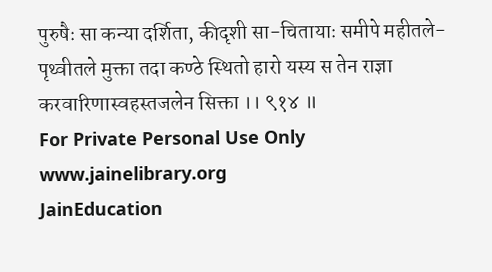पुरुषैः सा कन्या दर्शिता, कीदृशी सा-चितायाः समीपे महीतले-पृथ्वीतले मुक्ता तदा कण्ठे स्थितो हारो यस्य स तेन राज्ञा करवारिणास्वहस्तजलेन सिक्ता ।। ९१४ ॥
For Private Personal Use Only
www.jainelibrary.org
JainEducation